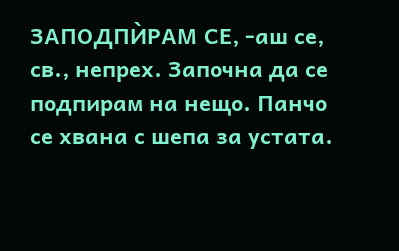ЗАПОДПЍРАМ СЕ, -аш се, св., непрех. Започна да се подпирам на нещо. Панчо се хвана с шепа за устата.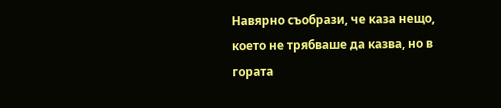Навярно съобрази, че каза нещо, което не трябваше да казва, но в гората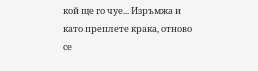кой ще го чуе... Изръмжа и като преплете крака, отново се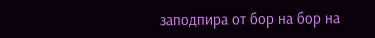заподпира от бор на бор на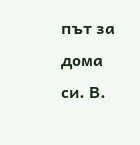път за дома си. В.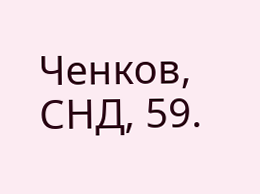Ченков, СНД, 59.